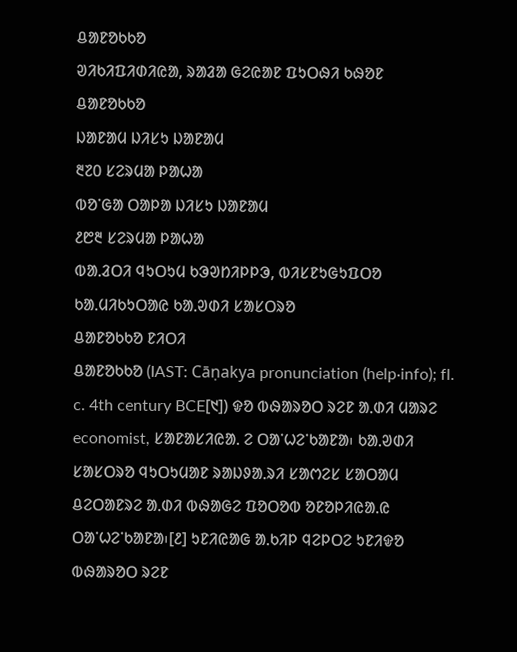ᱪᱟᱱᱚᱠᱠᱚ
ᱣᱤᱠᱤᱯᱤᱰᱤᱭᱟ, ᱨᱟᱲᱟ ᱜᱮᱭᱟᱱ ᱯᱩᱛᱷᱤ ᱠᱷᱚᱱ
ᱪᱟᱱᱚᱠᱠᱚ
ᱡᱟᱱᱟᱢ ᱡᱤᱥᱩ ᱡᱟᱱᱟᱢ
᱓᱗᱐ ᱥᱮᱨᱢᱟ ᱞᱟᱦᱟ
ᱵᱚᱸᱜᱟ ᱛᱟᱞᱟ ᱡᱤᱥᱩ ᱡᱟᱱᱟᱢ
᱒᱘᱓ ᱥᱮᱨᱢᱟ ᱞᱟᱦᱟ
ᱵᱟᱹᱲᱛᱤ ᱧᱩᱛᱩᱢ ᱠᱳᱣᱴᱤᱞᱞᱳ, ᱵᱤᱥᱱᱩᱜᱩᱯᱛᱚ
ᱠᱟᱹᱢᱤᱠᱩᱛᱟᱭ ᱠᱟᱹᱣᱰᱤ ᱥᱟᱥᱛᱨᱚ
ᱪᱟᱱᱚᱠᱠᱚ ᱱᱤᱛᱤ
ᱪᱟᱱᱚᱠᱠᱚ (IAST: Cāṇakya pronunciation (help·info); fl. c. 4th century BCE[᱑]) ᱫᱚ ᱵᱷᱟᱨᱚᱛ ᱨᱮᱱ ᱟᱹᱰᱤ ᱢᱟᱨᱮ economist, ᱥᱟᱱᱟᱥᱤᱭᱟᱹ ᱮ ᱛᱟᱸᱦᱮᱸᱠᱟᱱᱟ᱾ ᱠᱟᱹᱣᱰᱤ ᱥᱟᱥᱛᱨᱚ ᱧᱩᱛᱩᱢᱟᱱ ᱨᱟᱡᱽᱟᱹᱨᱤ ᱥᱟᱬᱮᱥ ᱥᱟᱛᱟᱢ ᱪᱮᱛᱟᱱᱨᱮ ᱟᱹᱰᱤ ᱵᱷᱟᱜᱮ ᱯᱚᱛᱚᱵ ᱚᱱᱚᱞᱤᱭᱟᱹᱭ ᱛᱟᱸᱦᱮᱸᱠᱟᱱᱟ᱾[᱒] ᱩᱱᱤᱭᱟᱜ ᱟᱹᱠᱤᱞ ᱧᱮᱞᱛᱮ ᱩᱱᱤᱫᱚ ᱵᱷᱟᱨᱚᱛ ᱨᱮᱱ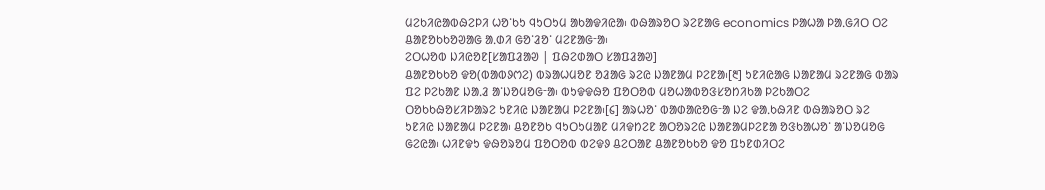ᱢᱮᱠᱤᱭᱟᱵᱷᱮᱞᱤ ᱦᱚᱸᱠᱩ ᱧᱩᱛᱩᱢ ᱟᱠᱟᱫᱤᱭᱟ᱾ ᱵᱷᱟᱨᱚᱛ ᱨᱮᱱᱟᱜ economics ᱞᱟᱦᱟ ᱞᱟᱹᱜᱤᱛ ᱛᱮ ᱪᱟᱱᱚᱠᱠᱚᱣᱟᱜ ᱟᱹᱰᱤ ᱜᱚᱸᱲᱚᱸ ᱢᱮᱱᱟᱜᱼᱟ᱾
ᱮᱛᱦᱚᱵ ᱡᱤᱭᱚᱱ[ᱥᱟᱯᱲᱟᱣ | ᱯᱷᱮᱰᱟᱛ ᱥᱟᱯᱲᱟᱣ]
ᱪᱟᱱᱚᱠᱠᱚ ᱫᱚ(ᱵᱟᱵᱽᱬᱮ) ᱵᱨᱟᱦᱢᱚᱱ ᱚᱲᱟᱜ ᱨᱮᱭ ᱡᱟᱱᱟᱢ ᱞᱮᱱᱟ᱾[᱓] ᱩᱱᱤᱭᱟᱜ ᱡᱟᱱᱟᱢ ᱨᱮᱱᱟᱜ ᱵᱟᱨ ᱯᱮ ᱞᱮᱠᱟᱱ ᱡᱟᱹᱲ ᱟᱸᱡᱚᱢᱚᱜᱼᱟ᱾ ᱵᱩᱫᱫᱷᱚ ᱯᱚᱛᱚᱵ ᱢᱚᱦᱟᱵᱚᱝᱥᱚᱴᱤᱠᱟ ᱞᱮᱠᱟᱛᱮ ᱛᱚᱠᱠᱷᱚᱥᱤᱞᱟᱨᱮ ᱩᱱᱤᱭ ᱡᱟᱱᱟᱢ ᱞᱮᱱᱟ᱾[᱔] ᱟᱨᱦᱚᱸ ᱵᱟᱰᱟᱭᱚᱜᱼᱟ ᱡᱮ ᱫᱟᱹᱠᱷᱤᱱ ᱵᱷᱟᱨᱚᱛ ᱨᱮ ᱩᱱᱤᱭ ᱡᱟᱱᱟᱢ ᱞᱮᱱᱟ᱾ ᱪᱚᱱᱚᱠ ᱧᱩᱛᱩᱢᱟᱱ ᱢᱤᱫᱴᱮᱱ ᱟᱛᱚᱨᱮᱭ ᱡᱟᱱᱟᱢᱞᱮᱱᱟ ᱚᱝᱠᱟᱦᱚᱸ ᱟᱸᱡᱚᱢᱚᱜ ᱜᱮᱭᱟ᱾ ᱦᱤᱱᱫᱩ ᱫᱷᱚᱨᱚᱢ ᱯᱚᱛᱚᱵ ᱵᱮᱫᱽ ᱪᱮᱛᱟᱱ ᱪᱟᱱᱚᱠᱠᱚ ᱫᱚ ᱯᱩᱱᱰᱤᱛᱮ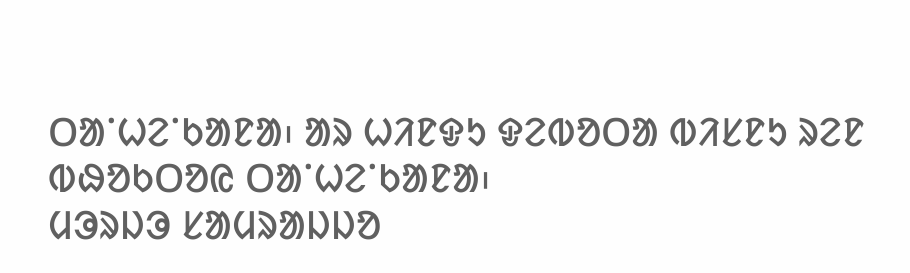ᱛᱟᱸᱦᱮᱸᱠᱟᱱᱟ᱾ ᱟᱨ ᱦᱤᱱᱫᱩ ᱫᱮᱵᱚᱛᱟ ᱵᱤᱥᱱᱩ ᱨᱮᱱ ᱵᱷᱚᱠᱛᱚᱭ ᱛᱟᱸᱦᱮᱸᱠᱟᱱᱟ᱾
ᱢᱳᱨᱡᱳ ᱥᱟᱢᱨᱟᱡᱡᱚ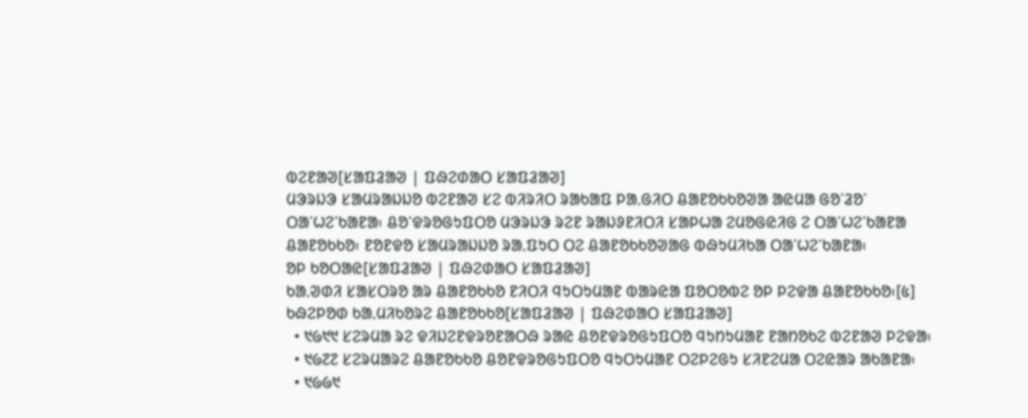ᱵᱮᱱᱟᱣ[ᱥᱟᱯᱲᱟᱣ | ᱯᱷᱮᱰᱟᱛ ᱥᱟᱯᱲᱟᱣ]
ᱢᱳᱨᱡᱳ ᱥᱟᱢᱨᱟᱡᱡᱚ ᱵᱮᱱᱟᱣ ᱥᱮ ᱵᱤᱨᱤᱛ ᱨᱟᱠᱟᱯ ᱞᱟᱹᱜᱤᱛ ᱪᱟᱱᱚᱠᱠᱚᱣᱟ ᱟᱭᱢᱟ ᱜᱚᱸᱲᱚᱸ ᱛᱟᱸᱦᱮᱸᱠᱟᱱᱟ᱾ ᱪᱚᱸᱫᱨᱚᱜᱩᱯᱛᱚ ᱢᱳᱨᱡᱳ ᱨᱮᱱ ᱨᱟᱡᱽᱱᱤᱛᱤ ᱥᱟᱞᱦᱟ ᱮᱢᱚᱜᱭᱤᱜ ᱮ ᱛᱟᱸᱦᱮᱸᱠᱟᱱᱟ ᱪᱟᱱᱚᱠᱠᱚ᱾ ᱱᱚᱱᱫᱚ ᱥᱟᱢᱨᱟᱡᱡᱚ ᱨᱟᱹᱯᱩᱛ ᱛᱮ ᱪᱟᱱᱚᱠᱠᱚᱣᱟᱜ ᱵᱷᱩᱢᱤᱠᱟ ᱛᱟᱸᱦᱮᱸᱠᱟᱱᱟ᱾
ᱚᱞ ᱠᱚᱛᱟᱭ[ᱥᱟᱯᱲᱟᱣ | ᱯᱷᱮᱰᱟᱛ ᱥᱟᱯᱲᱟᱣ]
ᱠᱟᱹᱣᱰᱤ ᱥᱟᱥᱛᱨᱚ ᱟᱨ ᱪᱟᱱᱚᱠᱠᱚ ᱱᱤᱛᱤ ᱧᱩᱛᱩᱢᱟᱱ ᱵᱟᱨᱭᱟ ᱯᱚᱛᱚᱵᱮ ᱚᱞ ᱞᱮᱫᱟ ᱪᱟᱱᱚᱠᱠᱚ᱾[᱕]
ᱠᱷᱮᱞᱚᱰ ᱠᱟᱹᱢᱤᱠᱚᱨᱮ ᱪᱟᱱᱚᱠᱠᱚ[ᱥᱟᱯᱲᱟᱣ | ᱯᱷᱮᱰᱟᱛ ᱥᱟᱯᱲᱟᱣ]
  • ᱑᱙᱑᱑ ᱥᱮᱨᱢᱟ ᱨᱮ ᱫᱤᱡᱮᱱᱫᱨᱚᱱᱟᱛᱷ ᱨᱟᱭ ᱪᱚᱱᱫᱨᱚᱜᱩᱯᱛᱚ ᱧᱩᱴᱩᱢᱟᱱ ᱱᱟᱴᱚᱠᱮ ᱵᱮᱱᱟᱣ ᱞᱮᱫᱟ᱾
  • ᱑᱙᱗᱗ ᱥᱮᱨᱢᱟᱨᱮ ᱪᱟᱱᱚᱠᱠᱚ ᱪᱚᱱᱫᱨᱚᱜᱩᱯᱛᱚ ᱧᱩᱛᱩᱢᱟᱱ ᱛᱮᱞᱮᱜᱩ ᱥᱤᱱᱮᱢᱟ ᱛᱮᱭᱟᱨ ᱟᱠᱟᱱᱟ᱾
  • ᱑᱙᱙᱑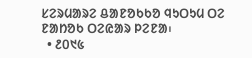ᱥᱮᱨᱢᱟᱨᱮ ᱪᱟᱱᱚᱠᱠᱚ ᱧᱩᱛᱩᱢ ᱛᱮ ᱱᱟᱴᱚᱠ ᱛᱮᱭᱟᱨ ᱞᱮᱱᱟ᱾
  • ᱒᱐᱑᱕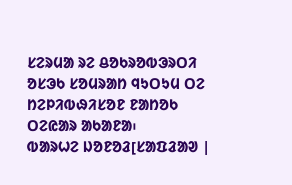ᱥᱮᱨᱢᱟ ᱨᱮ ᱪᱚᱠᱨᱚᱵᱳᱨᱛᱤ ᱚᱥᱳᱠ ᱥᱚᱢᱨᱟᱴ ᱧᱩᱛᱩᱢ ᱛᱮ ᱴᱮᱞᱤᱵᱷᱤᱥᱚᱱ ᱱᱟᱴᱚᱠ ᱛᱮᱭᱟᱨ ᱟᱠᱟᱱᱟ᱾
ᱵᱟᱨᱦᱮ ᱡᱚᱱᱚᱲ[ᱥᱟᱯᱲᱟᱣ |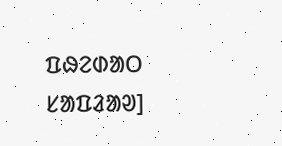ᱯᱷᱮᱰᱟᱛ ᱥᱟᱯᱲᱟᱣ]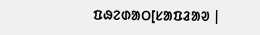ᱯᱷᱮᱰᱟᱛ[ᱥᱟᱯᱲᱟᱣ |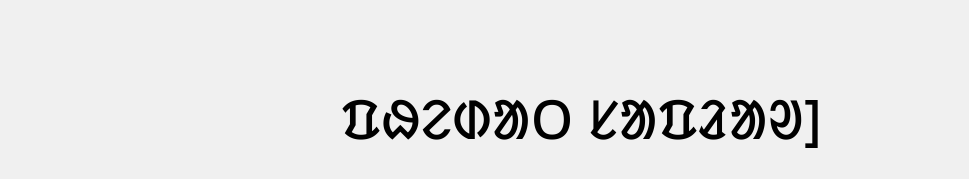ᱯᱷᱮᱰᱟᱛ ᱥᱟᱯᱲᱟᱣ]